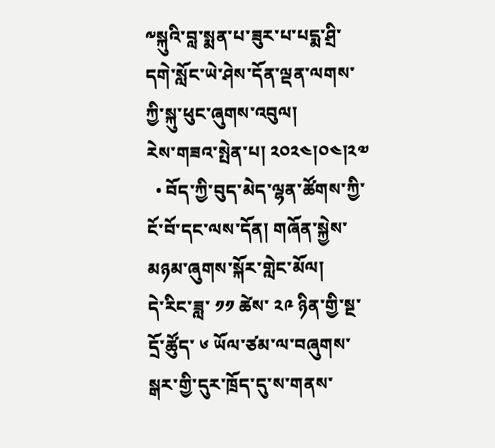༸སྐུའི་བླ་སྨན་པ་ཟུར་པ་པདྨ་ཤྲི་དགེ་སློང་ཡེ་ཤེས་དོན་ལྡན་ལགས་ཀྱི་སྐུ་ཕུང་ཞུགས་འབུལ།
རེས་གཟའ་སྤེན་པ། ༢༠༢༤།༠༤།༢༧
  • བོད་ཀྱི་བུད་མེད་ལྷན་ཚོགས་ཀྱི་ངོ་བོ་དང་ལས་དོན། གཞོན་སྐྱེས་མཉམ་ཞུགས་སྐོར་གླེང་མོལ།
དེ་རིང་ཟླ་ ༡༡ ཚེས་ ༢༩ ཉིན་གྱི་སྔ་དྲོ་ཚོུད་ ༦ ཡོལ་ཙམ་ལ་བཞུགས་སྒར་གྱི་དུར་ཁྲོད་དུ་ས་གནས་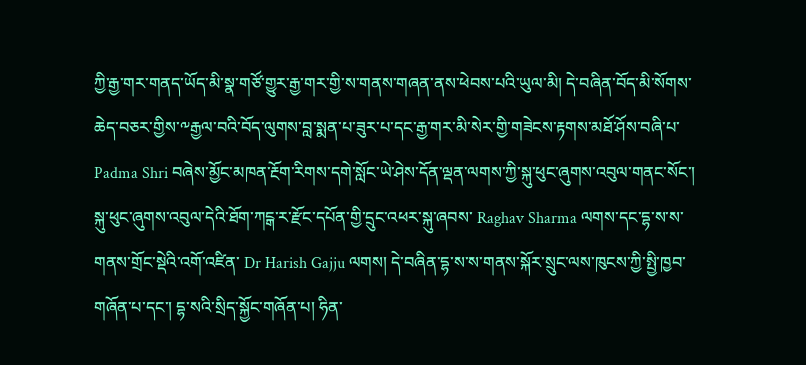ཀྱི་རྒྱ་གར་གནད་ཡོད་མི་སྣ་གཙོ་གྱུར་རྒྱ་གར་གྱི་ས་གནས་གཞན་ནས་ཕེབས་པའི་ཡུལ་མི། དེ་བཞིན་བོད་མི་སོགས་ཆེད་བཅར་གྱིས་༸རྒྱལ་བའི་བོད་ལུགས་བླ་སྨན་པ་ཟུར་པ་དང་རྒྱ་གར་མི་སེར་གྱི་གཟེངས་རྟགས་མཐོ་ཤོས་བཞི་པ་ Padma Shri བཞེས་མྱོང་མཁན་རྔོག་རིགས་དགེ་སློང་ཡེ་ཤེས་དོན་ལྡན་ལགས་ཀྱི་སྐུ་ཕུང་ཞུགས་འབུལ་གནང་སོང་།
སྐུ་ཕུང་ཞུགས་འབུལ་དེའི་ཐོག་ཀངྒ་ར་རྫོང་དཔོན་གྱི་དྲུང་འཕར་སྐུ་ཞབས་ Raghav Sharma ལགས་དང་དྷ་ས་ས་གནས་གྲོང་སྡེའི་འགོ་འཛིན་ Dr Harish Gajju ལགས། དེ་བཞིན་དྷ་ས་ས་གནས་སྐོར་སྲུང་ལས་ཁུངས་ཀྱི་སྤྱི་ཁྱབ་གཞོན་པ་དང་། དྷ་སའི་སྲིད་སྐྱོང་གཞོན་པ། ཧིན་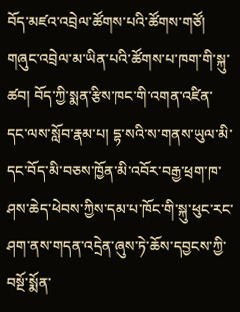བོད་མཛའ་འབྲེལ་ཚོགས་པའི་ཚོགས་གཙོ། གཞུང་འབྲེལ་མ་ཡིན་པའི་ཚོགས་པ་ཁག་གི་སྐུ་ཚབ། བོད་ཀྱི་སྨན་རྩིས་ཁང་གི་འགན་འཛིན་དང་ལས་སློབ་རྣམ་པ། དྷ་སའི་ས་གནས་ཡུལ་མི་དང་བོད་མི་བཅས་ཁྱོན་མི་འབོར་བརྒྱ་ཕྲག་ཁ་ཤས་ཆེད་ཕེབས་ཀྱིས་དམ་པ་ཁོང་གི་སྐུ་ཕུང་རང་ཤག་ནས་གདན་འདྲེན་ཞུས་ཏེ་ཆོས་དབྱངས་ཀྱི་བསྔོ་སྨོན་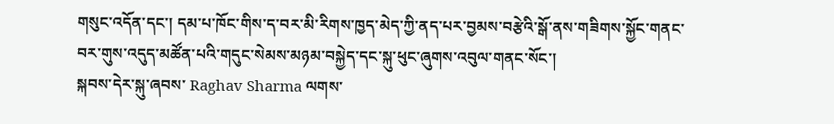གསུང་འདོན་དང་། དམ་པ་ཁོང་གིས་ད་བར་མི་རིགས་ཁྱད་མེད་ཀྱི་ནད་པར་བྱམས་བརྩེའི་སྒོ་ནས་གཟིགས་སྐྱོང་གནང་བར་གུས་འདུད་མཚོན་པའི་གདུང་སེམས་མཉམ་བསྐྱེད་དང་སྐུ་ཕུང་ཞུགས་འབུལ་གནང་སོང་།
སྐབས་དེར་སྐུ་ཞབས་ Raghav Sharma ལགས་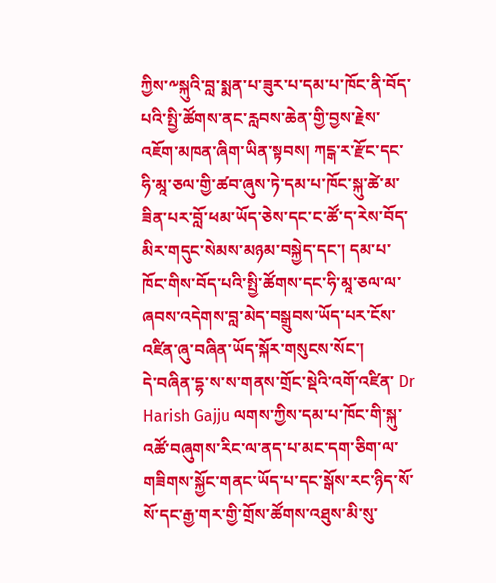ཀྱིས་༸སྐུའི་བླ་སྨན་པ་ཟུར་པ་དམ་པ་ཁོང་ནི་བོད་པའི་སྤྱི་ཚོགས་ནང་རླབས་ཆེན་གྱི་བྱས་རྗེས་འཇོག་མཁན་ཞིག་ཡིན་སྟབས། ཀངྒ་ར་རྫོང་དང་ཧི་མཱ་ཅལ་གྱི་ཚབ་ཞུས་ཏེ་དམ་པ་ཁོང་སྐུ་ཚེ་མ་ཟིན་པར་བློ་ཕམ་ཡོད་ཅེས་དང་ང་ཚོ་ད་རེས་བོད་མིར་གདུང་སེམས་མཉམ་བསྐྱེད་དང་། དམ་པ་ཁོང་གིས་བོད་པའི་སྤྱི་ཚོགས་དང་ཧི་མཱ་ཅལ་ལ་ཞབས་འདེགས་བླ་མེད་བསྒྲུབས་ཡོད་པར་ངོས་འཛིན་ཞུ་བཞིན་ཡོད་སྐོར་གསུངས་སོང་།
དེ་བཞིན་དྷ་ས་ས་གནས་གྲོང་སྡེའི་འགོ་འཛིན་ Dr Harish Gajju ལགས་ཀྱིས་དམ་པ་ཁོང་གི་སྐུ་འཚོ་བཞུགས་རིང་ལ་ནད་པ་མང་དག་ཅིག་ལ་གཟིགས་སྐྱོང་གནང་ཡོད་པ་དང་སྒོས་རང་ཉིད་སོ་སོ་དང་རྒྱ་གར་གྱི་གྲོས་ཚོགས་འཐུས་མི་སུ་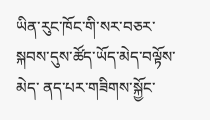ཡིན་རུང་ཁོང་གི་སར་བཅར་སྐབས་དུས་ཚོད་ཡོད་མེད་བལྟོས་མེད་ ནད་པར་གཟིགས་སྐྱོང་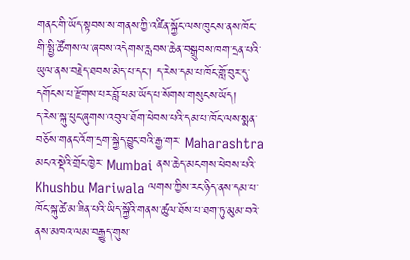གནང་གི་ཡོད་སྟབས་ས་གནས་ཀྱི་འཛིན་སྐྱོང་ལས་ཁུངས་ནས་ཁོང་གི་སྤྱི་ཚོགས་ལ་ཞབས་འདེགས་རླབས་ཆེན་བསྒྲུབས་ཁག་དྲན་པའི་ཡུལ་ནས་བརྗེད་ཐབས་མེད་པ་དང་། ད་རེས་དམ་པ་ཁོང་གློ་བུར་དུ་དགོངས་པ་རྫོགས་པར་བློ་ཕམ་ཡོད་པ་སོགས་གསུངས་ཡོད།
ད་རེས་སྐུ་ཕུང་ཞུགས་འབུལ་ཐོག་ཕེབས་པའི་དམ་པ་ཁོང་ལས་སྨན་བཅོས་གནང་འོག་དྲག་སྐྱེད་བྱུང་བའི་རྒྱ་གར་ Maharashtra མངའ་སྡེའི་གྲོང་ཁྱེར་ Mumbai ནས་ཆེད་མངགས་ཕེབས་པའི་ Khushbu Mariwala ལགས་ཀྱིས་རང་ཉིད་ནས་དམ་པ་ཁོང་སྐུ་ཚེ་མ་ཟིན་པའི་ཡིད་སྐྱོའི་གནས་ཚུལ་ཐོས་པ་ཐག་ཏུ་མུམ་བའེ་ནས་མཁའ་ལམ་བརྒྱུད་གུས་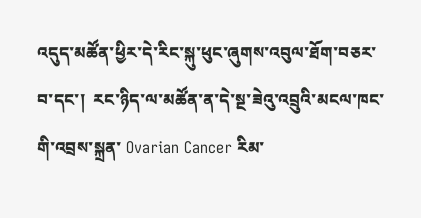འདུད་མཚོན་ཕྱིར་དེ་རིང་སྐུ་ཕུང་ཞུགས་འབུལ་ཐོག་བཅར་བ་དང་།  རང་ཉིད་ལ་མཚོན་ན་དེ་སྔ་ཟེའུ་འབྲུའི་མངལ་ཁང་གི་འབྲས་སྐྲན་ Ovarian Cancer རིམ་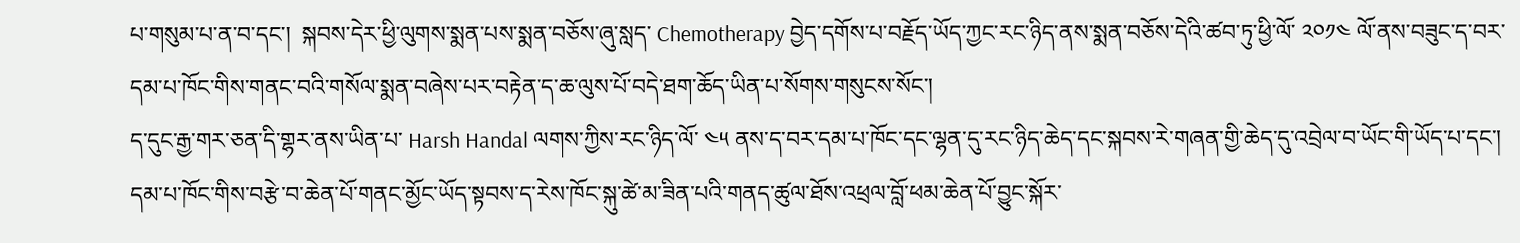པ་གསུམ་པ་ན་བ་དང་།  སྐབས་དེར་ཕྱི་ལུགས་སྨན་པས་སྨན་བཅོས་ཞུ་སླད་ Chemotherapy བྱེད་དགོས་པ་བརྗོད་ཡོད་ཀྱང་རང་ཉིད་ནས་སྨན་བཅོས་དེའི་ཚབ་ཏུ་ཕྱི་ལོ་ ༢༠༡༤ ལོ་ནས་བཟུང་ད་བར་དམ་པ་ཁོང་གིས་གནང་བའི་གསོལ་སྨན་བཞེས་པར་བརྟེན་ད་ཆ་ལུས་པོ་བདེ་ཐག་ཆོད་ཡིན་པ་སོགས་གསུངས་སོང་།
ད་དུང་རྒྱ་གར་ཅན་དི་གྷར་ནས་ཡིན་པ་ Harsh Handal ལགས་ཀྱིས་རང་ཉིད་ལོ་ ༤༥ ནས་ད་བར་དམ་པ་ཁོང་དང་ལྷན་དུ་རང་ཉིད་ཆེད་དང་སྐབས་རེ་གཞན་གྱི་ཆེད་དུ་འབྲེལ་བ་ཡོང་གི་ཡོད་པ་དང་། དམ་པ་ཁོང་གིས་བརྩེ་བ་ཆེན་པོ་གནང་མྱོང་ཡོད་སྟབས་ད་རེས་ཁོང་སྐུ་ཚེ་མ་ཟིན་པའི་གནད་ཚུལ་ཐོས་འཕྲལ་བློ་ཕམ་ཆེན་པོ་བྱུང་སྐོར་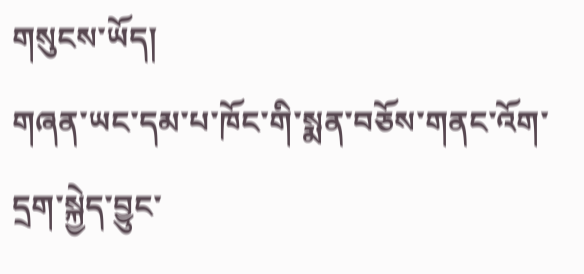གསུངས་ཡོད།
གཞན་ཡང་དམ་པ་ཁོང་གི་སྨན་བཅོས་གནང་འོག་དྲག་སྐྱེད་བྱུང་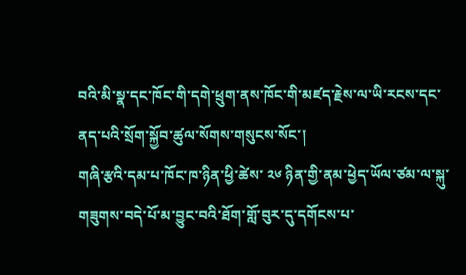བའི་མི་སྣ་དང་ཁོང་གི་དགེ་ཕྲུག་ནས་ཁོང་གི་མཛད་རྗེས་ལ་ཡི་རངས་དང་ནད་པའི་སྲོག་སྐྱོབ་ཚུལ་སོགས་གསུངས་སོང་།
གཞི་རྩའི་དམ་པ་ཁོང་ཁ་ཉིན་ཕྱི་ཚེས་ ༢༦ ཉིན་གྱི་ནམ་ཕྱེད་ཡོལ་ཙམ་ལ་སྐུ་གཟུགས་བདེ་པོ་མ་བྱུང་བའི་ཐོག་གློ་བུར་དུ་དགོངས་པ་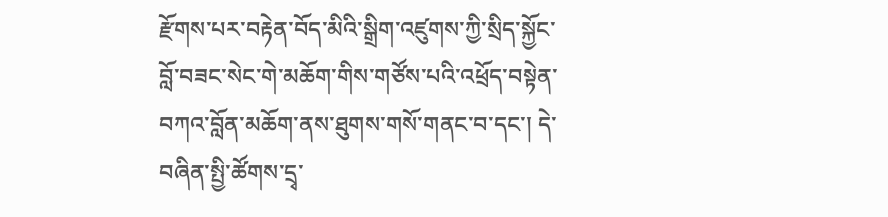རྫོགས་པར་བརྟེན་བོད་མིའི་སྒྲིག་འཛུགས་ཀྱི་སྲིད་སྐྱོང་བློ་བཟང་སེང་གེ་མཆོག་གིས་གཙོས་པའི་འཕྲོད་བསྟེན་བཀའ་བློན་མཆོག་ནས་ཐུགས་གསོ་གནང་བ་དང་། དེ་བཞིན་སྤྱི་ཚོགས་དྲྭ་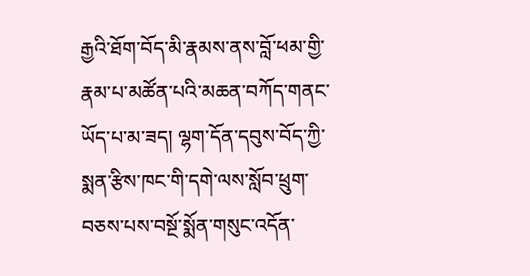རྒྱའི་ཐོག་བོད་མི་རྣམས་ནས་བློ་ཕམ་གྱི་རྣམ་པ་མཚོན་པའི་མཆན་བཀོད་གནང་ཡོད་པ་མ་ཟད། ལྷག་དོན་དབུས་བོད་ཀྱི་སྨན་རྩིས་ཁང་གི་དགེ་ལས་སློབ་ཕྲུག་བཅས་པས་བསྔོ་སྨོན་གསུང་འདོན་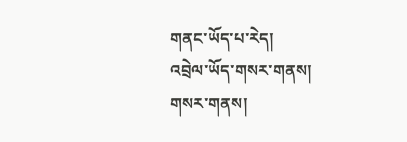གནང་ཡོད་པ་རེད།
འབྲེལ་ཡོད་གསར་གནས།
གསར་གནས།